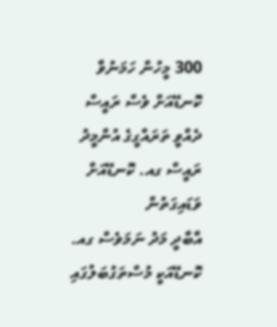300 މީހުން ހަމަނުވާ ކޮނޑޭއަށް ވެސް ރައީސް ދެއްވީ ތަރައްގީގެ އުންމީދު
ރައީސް ގއ. ކޮނޑޭއަށް ވަޑައިގަތުން
އާބާދީ މަދު ނަމަވެސް ގއ. ކޮނޑޭއަކީ މުސްތަގުބަލުގައި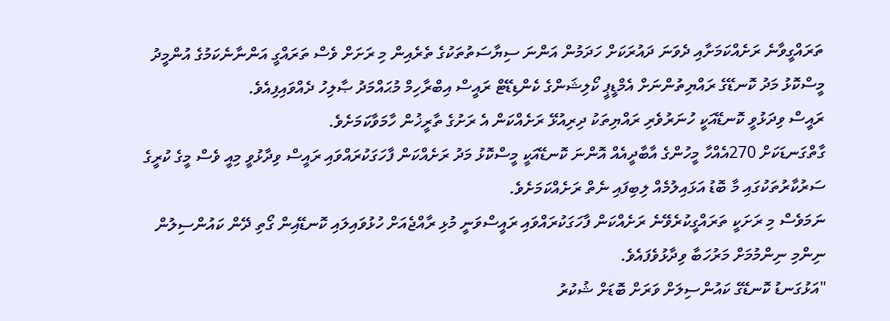ތަރައްގީވާނެ ރަށެއްކަމަށާއި ދެވަނަ ދައުރަކަށް ހަދަމުން އަންނަ ސިޔާސަތުތަކުގެ ތެރެއިން މި ރަށަށް ވެސް ތަރައްގީ އަންނާނެކަމުގެ އުންމީދު މީސްކޮޅު މަދު ކޮނޑޭގެ ރައްޔިތުންނަށް އެމްޑީޕީ ކޯލިޝަންގެ ކެންޑިޑޭޓް ރައީސް އިބްރާހިމް މުޙައްމަދު ޞާލިހު ދެއްވައިފިއެވެ.
ރައީސް ވިދަޅުވީ ކޮނޑޭއަކީ ހުނަރުވެރި ރައްޔިތަކު ދިރިއުޅޭ ރަށެއްކަން އެ ރަށުގެ ތާރީޚުން ހާމަވާކަމަށެވެ.
ގާތްގަނޑަކަށް 270އެއްހާ މީހުންގެ އާބާދީއެއް އޮންނަ ކޮނޑޭއަކީ މީސްކޮޅު މަދު ރަށެއްކަން ފާހަގަކުރައްވައި ރައީސް ވިދާޅުވީ މިއީ ވެސް މީގެ ކުރީގެ ސަރުކާރުތަކުގައި މާ ބޮޑު އަޅައިލުމެއް ލިބިފައި ނެތް ރަށެއްކަމަށެވެ.
ނަމަވެސް މި ރަށަކީ ތަރައްގީކުރެވޭނެ ރަށެއްކަން ފާހަގަކުރައްވައި ރައީސްވަނީ މުޅި ރާއްޖެއަށް ހުޅުވައިލައި ކޮނޑޭއިން ގޯތި ދޭން ކައުންސިލުން ނިންމި ނިންމުމަށް މަރުހަބާ ވިދާޅުވެފައެވެ.
"އަޅުގަނޑު ކޮނޑޭގެ ކައުންސިލަށް ވަރަށް ބޮޑަށް ޝުކުރު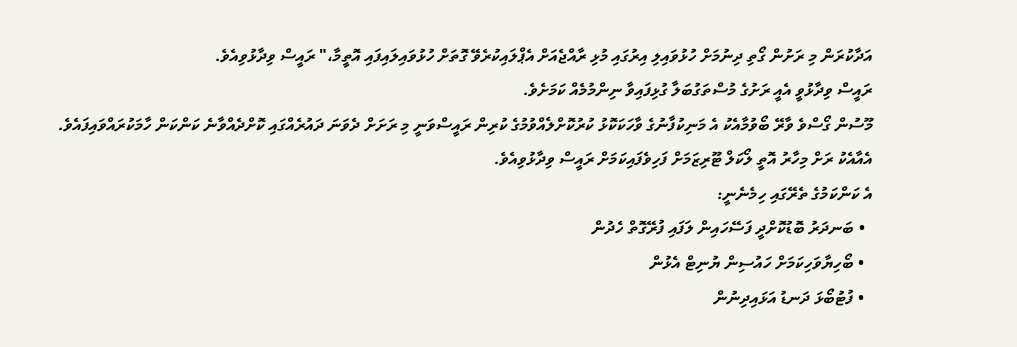އަދާކުރަން މި ރަށުން ގޯތި ދިނުމަށް ހުޅުވައިލި އިރުގައި މުޅި ރާއްޖެއަށް އެޕްލައިކުރެވޭ ގޮތަށް ހުޅުވައިލައިފައި އޮތީމާ،" ރައީސް ވިދާޅުވިއެވެ.
ރައީސް ވިދާޅުވީ އެއީ ރަށުގެ މުސްތަގުބަލާ ގުޅިފައިވާ ނިންމުމެއް ކަމަށެވެ.
މޫސުން ގޯސްވެ ވާރޭ ބޯވުމާއެކު އެ މަނިކުފާނުގެ ވާހަކަކޮޅު ކުރުކޮށްލެއްވުމުގެ ކުރިން ރައީސްވަނީ މި ރަށަށް ދެވަނަ ދައުރެއްގައި ކޮށްދެއްވާނެ ކަންކަން ހާމަކުރައްވައިފައެވެ.
އެއާއެކު ރަށް މިހާރު އޮތީ ލޯކަލް ޓޫރިޒަމަށް ފަހިވެފައިކަމަށް ރައީސް ވިދާޅުވިއެވެ.
އެ ކަންކަމުގެ ތެރޭގައި ހިމެނެނީ:
  • ބަނދަރު ބޮޑުކޮށްދީ ފަސޭހައިން ލަފައި ފުރޭގޮތް ހެދުން
  • ބޯހިޔާވަހިކަމަށް ހައުސިން ޔުނިޓް އެޅުން
  • ފުޓުބޯޅަ ދަނޑު އަޅައިދިނުން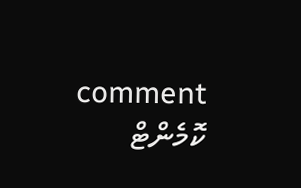comment ކޮމެންޓް